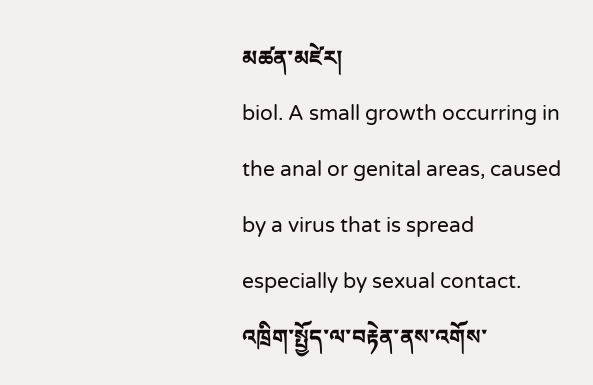མཚན་མཛེར།
biol. A small growth occurring in the anal or genital areas, caused by a virus that is spread especially by sexual contact. འཁྲིག་སྤྱོད་ལ་བརྟེན་ནས་འགོས་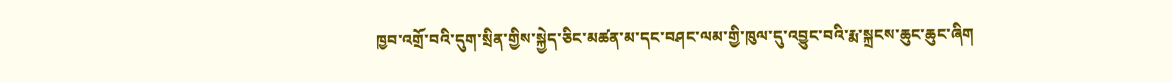ཁྱབ་འགྲོ་བའི་དུག་སྲིན་གྱིས་སྐྱེད་ཅིང་མཚན་མ་དང་བཤང་ལམ་གྱི་ཁུལ་དུ་འབྱུང་བའི་རྨ་སྐྲངས་ཆུང་ཆུང་ཞིག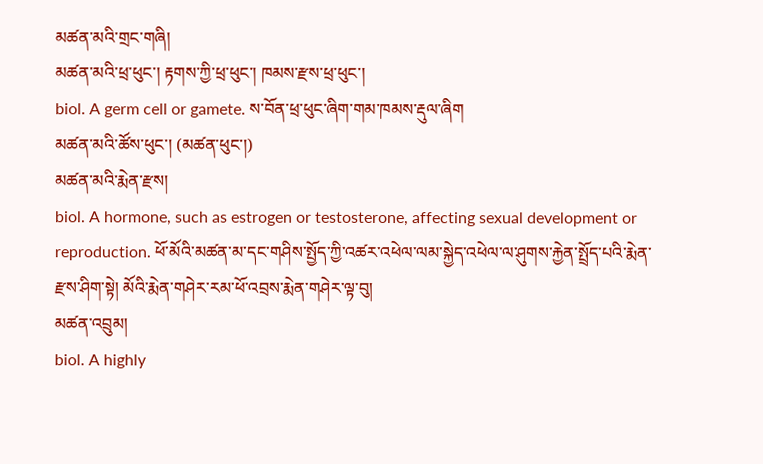མཚན་མའི་གྲང་གཞི།
མཚན་མའི་ཕྲ་ཕུང་། རྟགས་ཀྱི་ཕྲ་ཕུང་། ཁམས་རྫས་ཕྲ་ཕུང་།
biol. A germ cell or gamete. ས་བོན་ཕྲ་ཕུང་ཞིག་གམ་ཁམས་རྡུལ་ཞིག
མཚན་མའི་ཚོས་ཕུང་། (མཚན་ཕུང་།)
མཚན་མའི་རྨེན་རྫས།
biol. A hormone, such as estrogen or testosterone, affecting sexual development or reproduction. ཕོ་མོའི་མཚན་མ་དང་གཤིས་སྤྱོད་ཀྱི་འཚར་འཕེལ་ལམ་སྐྱེད་འཕེལ་ལ་ཤུགས་རྐྱེན་སྤྲོད་པའི་རྨེན་རྫས་ཤིག་སྟེ། མོའི་རྨེན་གཤེར་རམ་ཕོ་འབྲས་རྨེན་གཤེར་ལྟ་བུ།
མཚན་འབྲུམ།
biol. A highly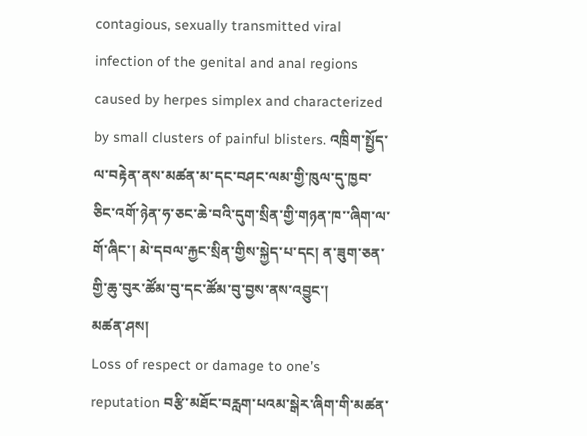contagious, sexually transmitted viral infection of the genital and anal regions caused by herpes simplex and characterized by small clusters of painful blisters. འཁྲིག་སྤྱོད་ལ་བརྟེན་ནས་མཚན་མ་དང་བཤང་ལམ་གྱི་ཁུལ་དུ་ཁྱབ་ཅིང་འགོ་ཉེན་ཧ་ཅང་ཆེ་བའི་དུག་སྲིན་གྱི་གཉན་ཁ་་ཞིག་ལ་གོ་ཞིང་། མེ་དབལ་རྐྱང་སྲིན་གྱིས་སྐྱེད་པ་དང། ན་ཟུག་ཅན་གྱི་ཆུ་བུར་ཚོམ་བུ་དང་ཚོམ་བུ་བྱས་ནས་འབྱུང་།
མཚན་ཤས།
Loss of respect or damage to one’s reputation བརྩི་མཐོང་བརླག་པའམ་སྒེར་ཞིག་གི་མཚན་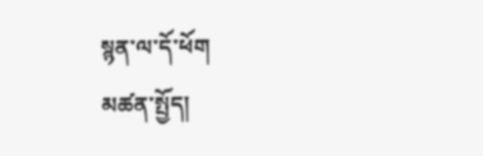སྙན་ལ་དོ་ཕོག
མཚན་སྤྱོད།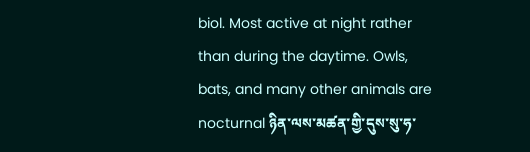biol. Most active at night rather than during the daytime. Owls, bats, and many other animals are nocturnal ཉིན་ལས་མཚན་གྱི་དུས་སུ་ཧ་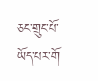ཅང་གྲུང་པོ་ཡོད་པར་གོ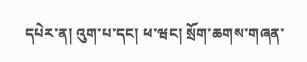དཔེར་ན། འུག་པ་དང། ཕ་ཝང། སྲོག་ཆགས་གཞན་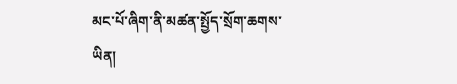མང་པོ་ཞིག་ནི་མཚན་སྤྱོད་སྲོག་ཆགས་ཡིན།